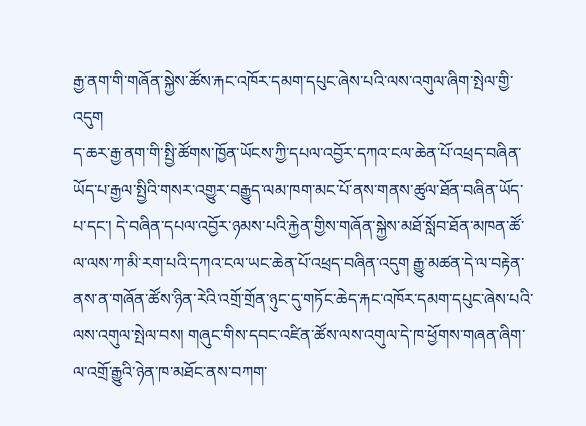རྒྱ་ནག་གི་གཞོན་སྐྱེས་ཚོས་རྐང་འཁོར་དམག་དཔུང་ཞེས་པའི་ལས་འགུལ་ཞིག་སྤེལ་གྱི་འདུག
ད་ཆར་རྒྱ་ནག་གི་སྤྱི་ཚོགས་ཁྱོན་ཡོངས་ཀྱི་དཔལ་འབྱོར་དཀའ་ངལ་ཆེན་པོ་འཕྲད་བཞིན་ཡོད་པ་རྒྱལ་སྤྱིའི་གསར་འགྱུར་བརྒྱུད་ལམ་ཁག་མང་པོ་ནས་གནས་ཚུལ་ཐོན་བཞིན་ཡོད་པ་དང་། དེ་བཞིན་དཔལ་འབྱོར་ཉམས་པའི་རྐྱེན་གྱིས་གཞོན་སྐྱེས་མཐོ་སློབ་ཐོན་མཁན་ཚོ་ལ་ལས་ཀ་མི་རག་པའི་དཀའ་ངལ་ཡང་ཆེན་པོ་འཕྲད་བཞིན་འདུག རྒྱུ་མཚན་དེ་ལ་བརྟེན་ནས་ན་གཞོན་ཚོས་ཉིན་རེའི་འགྲོ་གྲོན་ཉུང་དུ་གཏོང་ཆེད་རྐང་འཁོར་དམག་དཔུང་ཞེས་པའི་ལས་འགུལ་སྤེལ་བས། གཞུང་གིས་དབང་འཛིན་ཚོས་ལས་འགུལ་དེ་ཁ་ཕྱོགས་གཞན་ཞིག་ལ་འགྲོ་རྒྱུའི་ཉེན་ཁ་མཐོང་ནས་བཀག་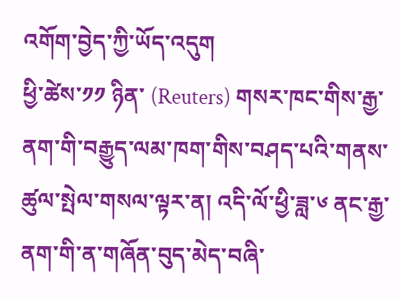འགོག་བྱེད་ཀྱི་ཡོད་འདུག
ཕྱི་ཚེས་༡༡ ཉིན་ (Reuters) གསར་ཁང་གིས་རྒྱ་ནག་གི་བརྒྱུད་ལམ་ཁག་གིས་བཤད་པའི་གནས་ཚུལ་སྤེལ་གསལ་ལྟར་ན། འདི་ལོ་ཕྱི་ཟླ་༦ ནང་རྒྱ་ནག་གི་ན་གཞོན་བུད་མེད་བཞི་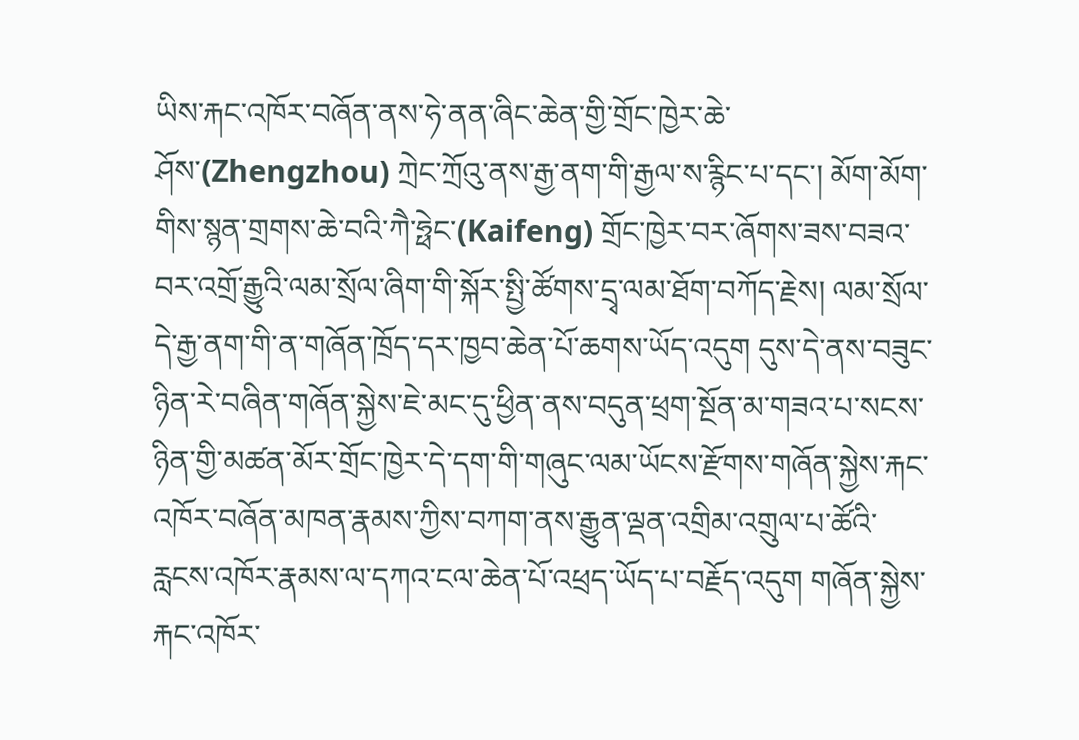ཡིས་རྐང་འཁོར་བཞོན་ནས་ཧེ་ནན་ཞིང་ཆེན་གྱི་གྲོང་ཁྱེར་ཆེ་ཤོས་(Zhengzhou) ཀྲེང་ཀྲོའུ་ནས་རྒྱ་ནག་གི་རྒྱལ་ས་རྙིང་པ་དང་། མོག་མོག་གིས་སྙན་གྲགས་ཆེ་བའི་ཀཻ་ཧྥེང་(Kaifeng) གྲོང་ཁྱེར་བར་ཞོགས་ཟས་བཟའ་བར་འགྲོ་རྒྱུའི་ལམ་སྲོལ་ཞིག་གི་སྐོར་སྤྱི་ཚོགས་དྲྭ་ལམ་ཐོག་བཀོད་རྗེས། ལམ་སྲོལ་དེ་རྒྱ་ནག་གི་ན་གཞོན་ཁྲོད་དར་ཁྱབ་ཆེན་པོ་ཆགས་ཡོད་འདུག དུས་དེ་ནས་བཟུང་ཉིན་རེ་བཞིན་གཞོན་སྐྱེས་ཇེ་མང་དུ་ཕྱིན་ནས་བདུན་ཕྲག་སྔོན་མ་གཟའ་པ་སངས་ཉིན་གྱི་མཚན་མོར་གྲོང་ཁྱེར་དེ་དག་གི་གཞུང་ལམ་ཡོངས་རྫོགས་གཞོན་སྐྱེས་རྐང་འཁོར་བཞོན་མཁན་རྣམས་ཀྱིས་བཀག་ནས་རྒྱུན་ལྡན་འགྲིམ་འགྲུལ་པ་ཚོའི་རླངས་འཁོར་རྣམས་ལ་དཀའ་ངལ་ཆེན་པོ་འཕྲད་ཡོད་པ་བརྗོད་འདུག གཞོན་སྐྱེས་རྐང་འཁོར་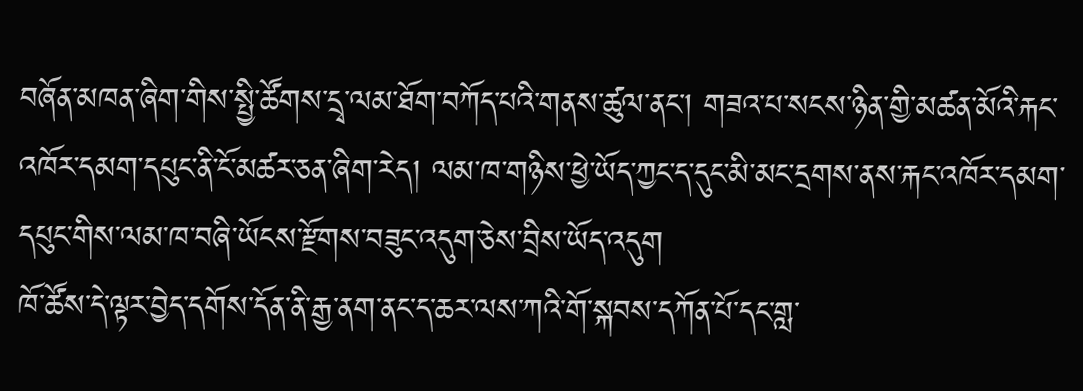བཞོན་མཁན་ཞིག་གིས་སྤྱི་ཚོགས་དྲྭ་ལམ་ཐོག་བཀོད་པའི་གནས་ཚུལ་ནང་། གཟའ་པ་སངས་ཉིན་གྱི་མཚན་མོའི་རྐང་འཁོར་དམག་དཔུང་ནི་ངོ་མཚར་ཅན་ཞིག་རེད། ལམ་ཁ་གཉིས་ཕྱེ་ཡོད་ཀྱང་ད་དུང་མི་མང་དྲགས་ནས་རྐང་འཁོར་དམག་དཔུང་གིས་ལམ་ཁ་བཞི་ཡོངས་རྫོགས་བཟུང་འདུག་ཅེས་བྲིས་ཡོད་འདུག
ཁོ་ཚོས་དེ་ལྟར་བྱེད་དགོས་དོན་ནི་རྒྱ་ནག་ནང་ད་ཆར་ལས་ཀའི་གོ་སྐབས་དཀོན་པོ་དང་གླ་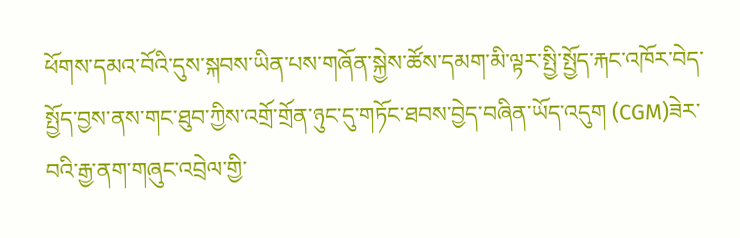ཕོགས་དམའ་བོའི་དུས་སྐབས་ཡིན་པས་གཞོན་སྐྱེས་ཚོས་དམག་མི་ལྟར་སྤྱི་སྤྱོད་རྐང་འཁོར་བེད་སྤྱོད་བྱས་ནས་གང་ཐུབ་ཀྱིས་འགྲོ་གྲོན་ཉུང་དུ་གཏོང་ཐབས་བྱེད་བཞིན་ཡོད་འདུག (CGM)ཟེར་བའི་རྒྱ་ནག་གཞུང་འབྲེལ་གྱི་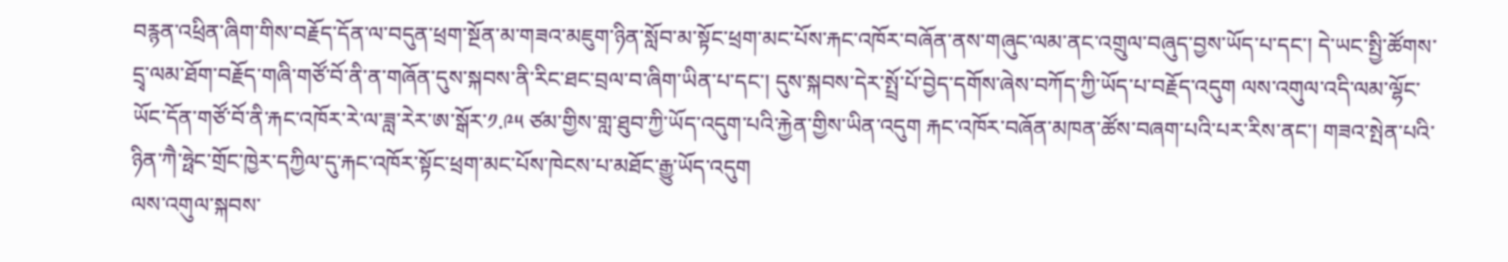བརྙན་འཕྲིན་ཞིག་གིས་བརྗོད་དོན་ལ་བདུན་ཕྲག་སྔོན་མ་གཟའ་མཇུག་ཉིན་སློབ་མ་སྟོང་ཕྲག་མང་པོས་རྐང་འཁོར་བཞོན་ནས་གཞུང་ལམ་ནང་འགྲུལ་བཞུད་བྱས་ཡོད་པ་དང་། དེ་ཡང་སྤྱི་ཚོགས་དྲྭ་ལམ་ཐོག་བརྗོད་གཞི་གཙོ་བོ་ནི་ན་གཞོན་དུས་སྐབས་ནི་རིང་ཐང་བྲལ་བ་ཞིག་ཡིན་པ་དང་། དུས་སྐབས་དེར་སྤྲོ་པོ་བྱེད་དགོས་ཞེས་བཀོད་ཀྱི་ཡོད་པ་བརྗོད་འདུག ལས་འགུལ་འདི་ལམ་ལྷོང་ཡོང་དོན་གཙོ་བོ་ནི་རྐང་འཁོར་རེ་ལ་ཟླ་རེར་ཨ་སྒོར་༡.༩༥ ཙམ་གྱིས་གླ་ཐུབ་ཀྱི་ཡོད་འདུག་པའི་རྐྱེན་གྱིས་ཡིན་འདུག རྐང་འཁོར་བཞོན་མཁན་ཚོས་བཞག་པའི་པར་རིས་ནང་། གཟའ་སྤེན་པའི་ཉིན་ཀཻ་ཧྥེང་གྲོང་ཁྱེར་དཀྱིལ་དུ་རྐང་འཁོར་སྟོང་ཕྲག་མང་པོས་ཁེངས་པ་མཐོང་རྒྱུ་ཡོད་འདུག
ལས་འགུལ་སྐབས་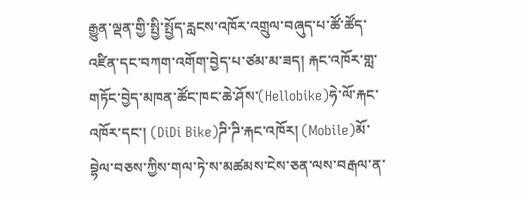རྒྱུན་ལྡན་གྱི་སྤྱི་སྤྱོད་རླངས་འཁོར་འགྲུལ་བཞུད་པ་ཚོ་ཚོད་འཛིན་དང་བཀག་འགོག་བྱེད་པ་ཙམ་མ་ཟད། རྐང་འཁོར་གླ་གཏོང་བྱེད་མཁན་ཚོང་ཁང་ཆེ་ཤོས་(Hellobike)ཧེ་ལོ་རྐང་འཁོར་དང་། (DiDi Bike)ཌི་ཌི་རྐང་འཁོར། (Mobile)མོ་བྷེལ་བཅས་ཀྱིས་གལ་ཏེ་ས་མཚམས་ངེས་ཅན་ལས་བརྒལ་ན་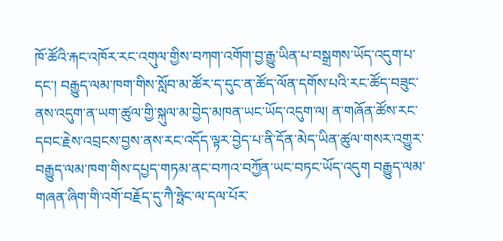ཁོ་ཚོའི་རྐང་འཁོར་རང་འགུལ་གྱིས་བཀག་འགོག་བྱ་རྒྱུ་ཡིན་པ་བསྒྲགས་ཡོད་འདུག་པ་དང་། བརྒྱུད་ལམ་ཁག་གིས་སློབ་མ་ཚོར་ད་དུང་ན་ཚོད་ལོན་དགོས་པའི་རང་ཚོད་བཟུང་ནས་འདུག་ན་ཡག་ཚུལ་གྱི་སྐུལ་མ་བྱེད་མཁན་ཡང་ཡོད་འདུག་ལ། ན་གཞོན་ཚོས་རང་དབང་རྗེས་འབྲངས་བྱས་ནས་རང་འདོད་ལྟར་བྱེད་པ་ནི་དོན་མེད་ཡིན་ཚུལ་གསར་འགྱུར་བརྒྱུད་ལམ་ཁག་གིས་དཔྱད་གཏམ་ནང་བཀའ་བཀྱོན་ཡང་བཏང་ཡོད་འདུག བརྒྱུད་ལམ་གཞན་ཞིག་གི་འགོ་བརྗོད་དུ་ཀཻ་ཧྥེང་ལ་དལ་པོར་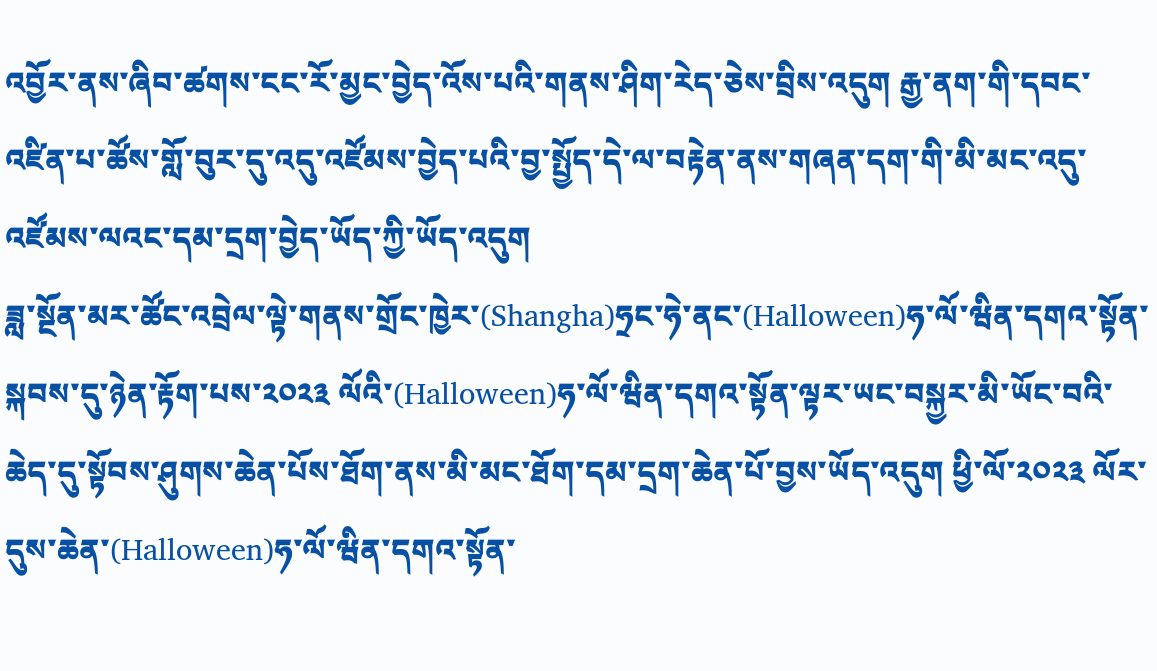འབྱོར་ནས་ཞིབ་ཚགས་ངང་རོ་མྱང་བྱེད་འོས་པའི་གནས་ཤིག་རེད་ཅེས་བྲིས་འདུག རྒྱ་ནག་གི་དབང་འཛིན་པ་ཚོས་གློ་བུར་དུ་འདུ་འཛོམས་བྱེད་པའི་བྱ་སྤྱོད་དེ་ལ་བརྟེན་ནས་གཞན་དག་གི་མི་མང་འདུ་འཛོམས་ལའང་དམ་དྲག་བྱེད་ཡོད་ཀྱི་ཡོད་འདུག
ཟླ་སྔོན་མར་ཚོང་འབྲེལ་ལྟེ་གནས་གྲོང་ཁྱེར་(Shangha)ཧྲང་ཧེ་ནང་(Halloween)ཧ་ལོ་ཝིན་དགའ་སྟོན་སྐབས་དུ་ཉེན་རྟོག་པས་༢༠༢༣ ལོའི་(Halloween)ཧ་ལོ་ཝིན་དགའ་སྟོན་ལྟར་ཡང་བསྐྱར་མི་ཡོང་བའི་ཆེད་དུ་སྟོབས་ཤུགས་ཆེན་པོས་ཐོག་ནས་མི་མང་ཐོག་དམ་དྲག་ཆེན་པོ་བྱས་ཡོད་འདུག ཕྱི་ལོ་༢༠༢༣ ལོར་དུས་ཆེན་(Halloween)ཧ་ལོ་ཝིན་དགའ་སྟོན་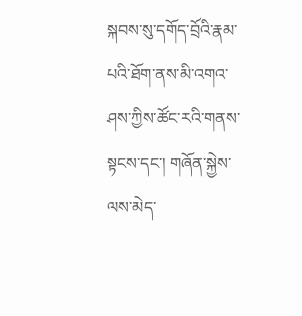སྐབས་སུ་དགོད་བྲོའི་རྣམ་པའི་ཐོག་ནས་མི་འགའ་ཤས་ཀྱིས་ཚོང་རའི་གནས་སྟངས་དང་། གཞོན་སྐྱེས་ལས་མེད་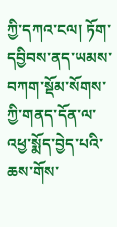ཀྱི་དཀའ་ངལ། ཏོག་དབྱིབས་ནད་ཡམས་བཀག་སྡོམ་སོགས་ཀྱི་གནད་དོན་ལ་འཕྱ་སྨོད་བྱེད་པའི་ཆས་གོས་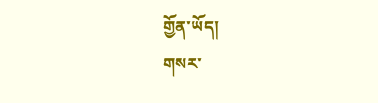གྱོན་ཡོད།
གསར་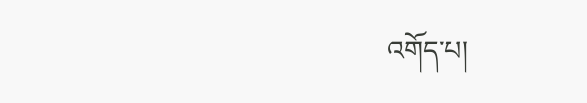འགོད་པ།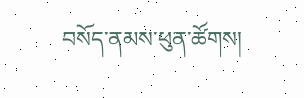བསོད་ནམས་ཕུན་ཚོགས།